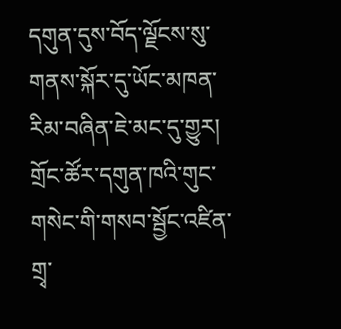དགུན་དུས་བོད་ལྗོངས་སུ་གནས་སྐོར་དུ་ཡོང་མཁན་རིམ་བཞིན་ཇེ་མང་དུ་གྱུར། གྲོང་ཚོར་དགུན་ཁའི་གུང་གསེང་གི་གསབ་སྦྱོང་འཛིན་གྲྭ་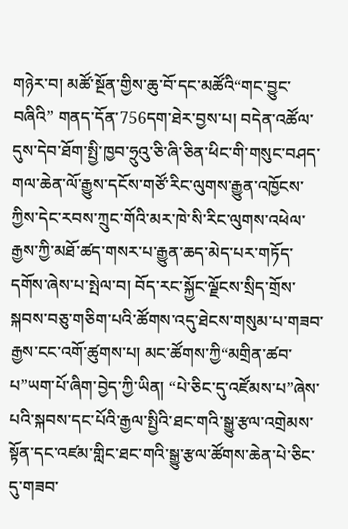གཉེར་བ། མཚོ་སྔོན་གྱིས་ཆུ་བོ་དང་མཚོའི“གང་བྱུང་བཞིའི” གནད་དོན་756དག་ཐེར་བྱས་པ། བདེན་འཚོལ་དུས་དེབ་ཐོག་སྤྱི་ཁྱབ་ཧྲུའུ་ཅི་ཞི་ཅིན་ཕིང་གི་གསུང་བཤད་གལ་ཆེན་ལོ་རྒྱུས་དངོས་གཙོ་རིང་ལུགས་རྒྱུན་འཁྱོངས་ཀྱིས་དེང་རབས་ཀྲུང་གོའི་མར་ཁེ་སི་རིང་ལུགས་འཕེལ་རྒྱས་ཀྱི་མཐོ་ཚད་གསར་པ་རྒྱུན་ཆད་མེད་པར་གཏོད་དགོས་ཞེས་པ་སྤེལ་བ། བོད་རང་སྐྱོང་ལྗོངས་སྲིད་གྲོས་སྐབས་བཅུ་གཅིག་པའི་ཚོགས་འདུ་ཐེངས་གསུམ་པ་གཟབ་རྒྱས་ངང་འགོ་ཚུགས་པ། མང་ཚོགས་ཀྱི“མགྲིན་ཚབ་པ”ཡག་པོ་ཞིག་བྱེད་ཀྱི་ཡིན། “པེ་ཅིང་དུ་འཛོམས་པ”ཞེས་པའི་སྐབས་དང་པོའི་རྒྱལ་སྤྱིའི་ཐང་གའི་སྒྱུ་རྩལ་འགྲེམས་སྟོན་དང་འཛམ་གླིང་ཐང་གའི་སྒྱུ་རྩལ་ཚོགས་ཆེན་པེ་ཅིང་དུ་གཟབ་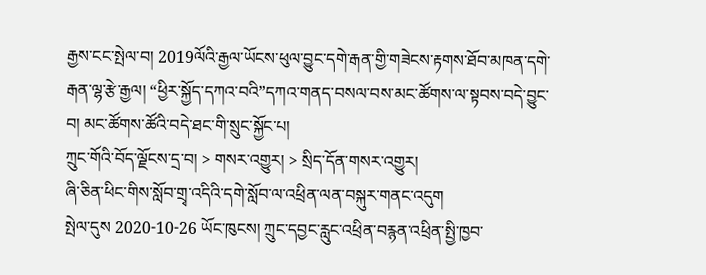རྒྱས་ངང་སྤེལ་བ། 2019ལོའི་རྒྱལ་ཡོངས་ཕུལ་བྱུང་དགེ་རྒན་གྱི་གཟེངས་རྟགས་ཐོབ་མཁན་དགེ་རྒན་ལྷ་རྩེ་རྒྱལ། “ཕྱིར་སྐྱོད་དཀའ་བའི”དཀའ་གནད་བསལ་བས་མང་ཚོགས་ལ་སྟབས་བདེ་བྱུང་བ། མང་ཚོགས་ཚོའི་བདེ་ཐང་གི་སྲུང་སྐྱོང་པ།
ཀྲུང་གོའི་བོད་ལྗོངས་དྲ་བ། > གསར་འགྱུར། > སྲིད་དོན་གསར་འགྱུར།
ཞི་ཅིན་ཕིང་གིས་སློབ་གྲྭ་འདིའི་དགེ་སློབ་ལ་འཕྲིན་ལན་བསྐུར་གནང་འདུག
སྤེལ་དུས 2020-10-26 ཡོང་ཁུངས། ཀྲུང་དབྱང་རླུང་འཕྲིན་བརྙན་འཕྲིན་སྤྱི་ཁྱབ་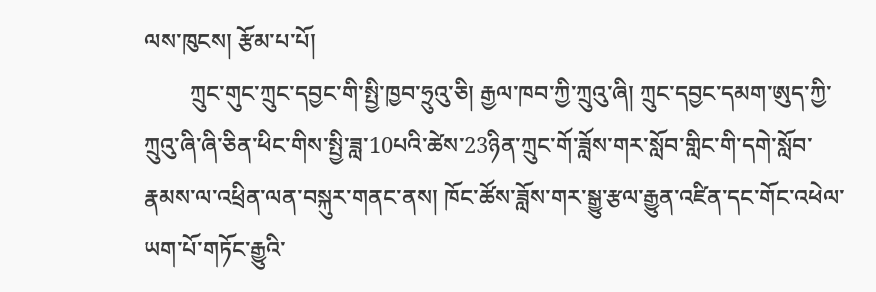ལས་ཁུངས། རྩོམ་པ་པོ།
        ཀྲུང་གུང་ཀྲུང་དབྱང་གི་སྤྱི་ཁྱབ་ཧྲུའུ་ཅི། རྒྱལ་ཁབ་ཀྱི་ཀྲུའུ་ཞི། ཀྲུང་དབྱང་དམག་ཨུད་ཀྱི་ཀྲུའུ་ཞི་ཞི་ཅིན་ཕིང་གིས་སྤྱི་ཟླ་10པའི་ཚེས་23ཉིན་ཀྲུང་གོ་ཟློས་གར་སློབ་གླིང་གི་དགེ་སློབ་རྣམས་ལ་འཕྲིན་ལན་བསྐུར་གནང་ནས། ཁོང་ཚོས་ཟློས་གར་སྒྱུ་རྩལ་རྒྱུན་འཛིན་དང་གོང་འཕེལ་ཡག་པོ་གཏོང་རྒྱུའི་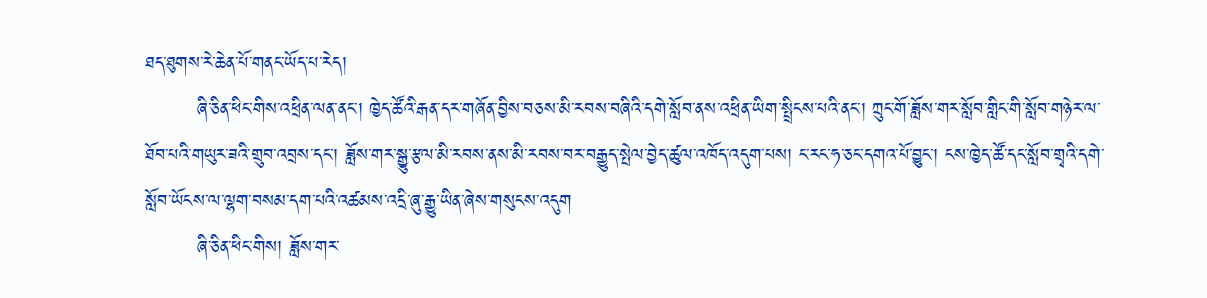ཐད་ཐུགས་རེ་ཆེན་པོ་གནང་ཡོད་པ་རེད།
        ཞི་ཅིན་ཕིང་གིས་འཕྲིན་ལན་ནང་། ཁྱེད་ཚོའི་རྒན་དར་གཞོན་བྱིས་བཅས་མི་རབས་བཞིའི་དགེ་སློབ་ནས་འཕྲིན་ཡིག་སྤྲིངས་པའི་ནང་། ཀྲུང་གོ་ཟློས་གར་སློབ་གླིང་གི་སློབ་གཉེར་ལ་ཐོབ་པའི་གཡུར་ཟའི་གྲུབ་འབྲས་དང་། ཟློས་གར་སྒྱུ་རྩལ་མི་རབས་ནས་མི་རབས་བར་བརྒྱུད་སྤེལ་བྱེད་ཚུལ་འཁོད་འདུག་པས། ང་རང་ཧ་ཅང་དགའ་པོ་བྱུང་། ངས་ཁྱེད་ཚོ་དང་སློབ་གྲྭའི་དགེ་སློབ་ཡོངས་ལ་ལྷག་བསམ་དག་པའི་འཚམས་འདྲི་ཞུ་རྒྱུ་ཡིན་ཞེས་གསུངས་འདུག
        ཞི་ཅིན་ཕིང་གིས། ཟློས་གར་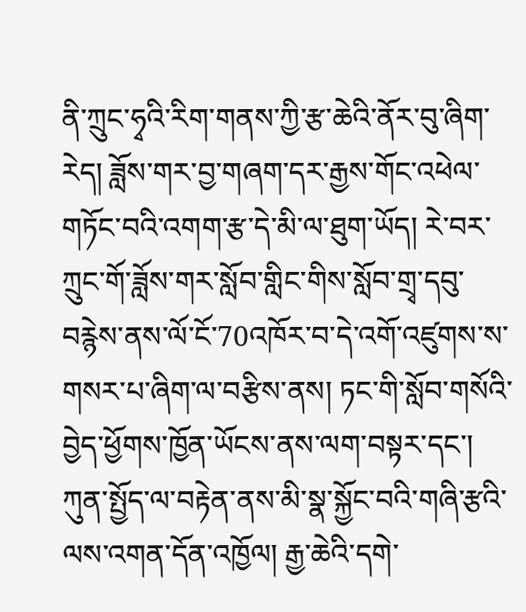ནི་ཀྲུང་ཧྭའི་རིག་གནས་ཀྱི་རྩ་ཆེའི་ནོར་བུ་ཞིག་རེད། ཟློས་གར་བྱ་གཞག་དར་རྒྱས་གོང་འཕེལ་གཏོང་བའི་འགག་རྩ་དེ་མི་ལ་ཐུག་ཡོད། རེ་བར་ཀྲུང་གོ་ཟློས་གར་སློབ་གླིང་གིས་སློབ་གྲྭ་དབུ་བརྙེས་ནས་ལོ་ངོ་70འཁོར་བ་དེ་འགོ་འཛུགས་ས་གསར་པ་ཞིག་ལ་བརྩིས་ནས། ཏང་གི་སློབ་གསོའི་བྱེད་ཕྱོགས་ཁྱོན་ཡོངས་ནས་ལག་བསྟར་དང་། ཀུན་སྤྱོད་ལ་བརྟེན་ནས་མི་སྣ་སྐྱོང་བའི་གཞི་རྩའི་ལས་འགན་དོན་འཁྱོལ། རྒྱ་ཆེའི་དགེ་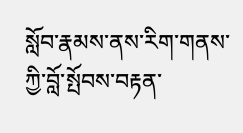སློབ་རྣམས་ནས་རིག་གནས་ཀྱི་བློ་སྤོབས་བརྟན་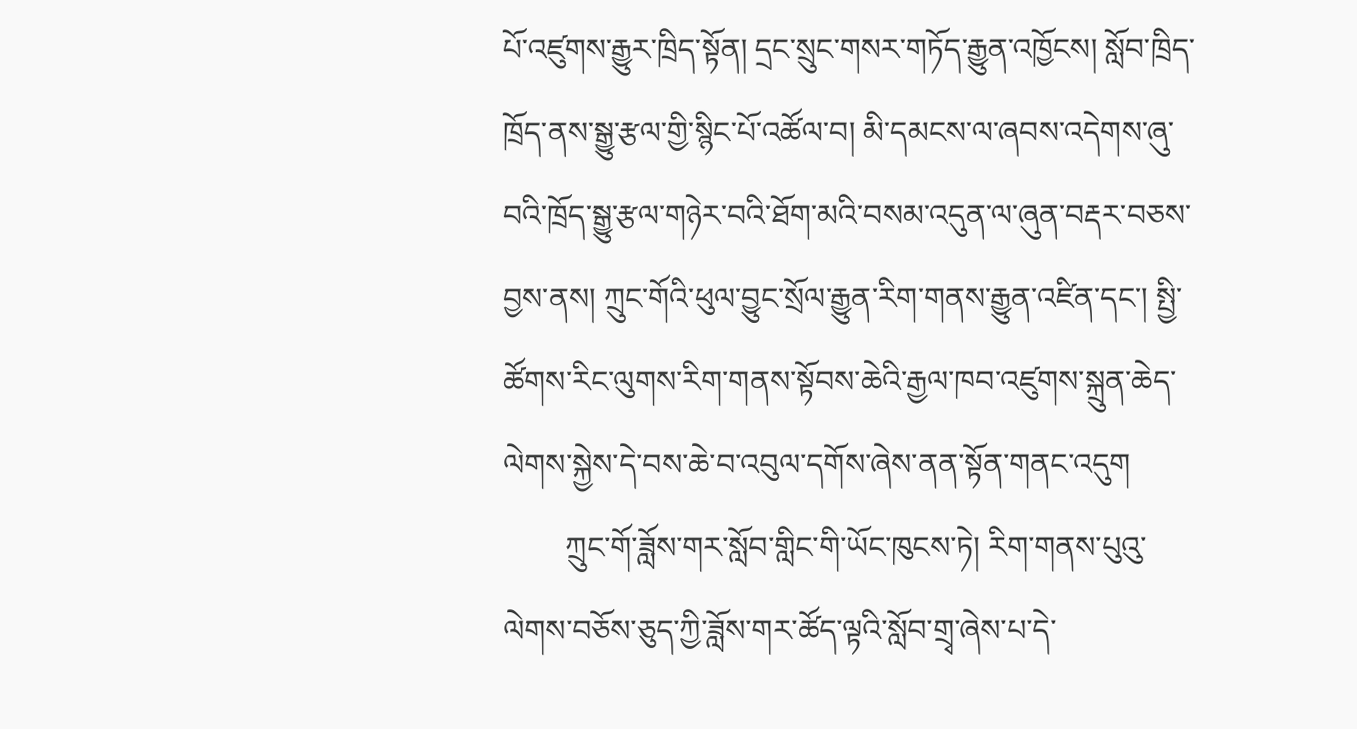པོ་འཛུགས་རྒྱུར་ཁྲིད་སྟོན། དྲང་སྲུང་གསར་གཏོད་རྒྱུན་འཁྱོངས། སློབ་ཁྲིད་ཁྲོད་ནས་སྒྱུ་རྩལ་གྱི་སྙིང་པོ་འཚོལ་བ། མི་དམངས་ལ་ཞབས་འདེགས་ཞུ་བའི་ཁྲོད་སྒྱུ་རྩལ་གཉེར་བའི་ཐོག་མའི་བསམ་འདུན་ལ་ཞུན་བརྡར་བཅས་བྱས་ནས། ཀྲུང་གོའི་ཕུལ་བྱུང་སྲོལ་རྒྱུན་རིག་གནས་རྒྱུན་འཛིན་དང་། སྤྱི་ཚོགས་རིང་ལུགས་རིག་གནས་སྟོབས་ཆེའི་རྒྱལ་ཁབ་འཛུགས་སྐྲུན་ཆེད་ལེགས་སྐྱེས་དེ་བས་ཆེ་བ་འབུལ་དགོས་ཞེས་ནན་སྟོན་གནང་འདུག
        ཀྲུང་གོ་ཟློས་གར་སློབ་གླིང་གི་ཡོང་ཁུངས་ཏེ། རིག་གནས་པུའུ་ལེགས་བཅོས་ཅུད་ཀྱི་ཟློས་གར་ཚོད་ལྟའི་སློབ་གྲྭ་ཞེས་པ་དེ་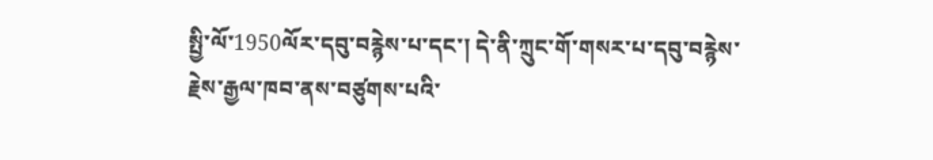སྤྱི་ལོ་1950ལོར་དབུ་བརྙེས་པ་དང་། དེ་ནི་ཀྲུང་གོ་གསར་པ་དབུ་བརྙེས་རྗེས་རྒྱལ་ཁབ་ནས་བཙུགས་པའི་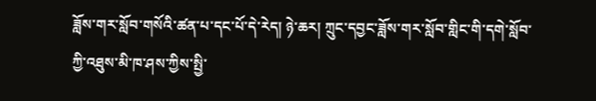ཟློས་གར་སློབ་གསོའི་ཚན་པ་དང་པོ་དེ་རེད། ཉེ་ཆར། ཀྲུང་དབྱང་ཟློས་གར་སློབ་གླིང་གི་དགེ་སློབ་ཀྱི་འཐུས་མི་ཁ་ཤས་ཀྱིས་སྤྱི་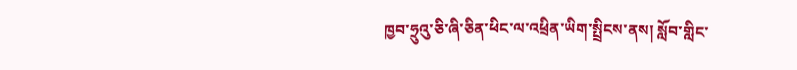ཁྱབ་ཧྲུའུ་ཅི་ཞི་ཅིན་ཕིང་ལ་འཕྲིན་ཡིག་སྤྲིངས་ནས། སློབ་གླིང་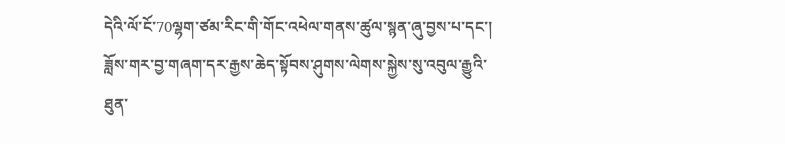དེའི་ལོ་ངོ་70ལྷག་ཙམ་རིང་གི་གོང་འཕེལ་གནས་ཚུལ་སྙན་ཞུ་བྱས་པ་དང་། ཟློས་གར་བྱ་གཞག་དར་རྒྱས་ཆེད་སྟོབས་ཤུགས་ལེགས་སྐྱེས་སུ་འབུལ་རྒྱུའི་ཐུན་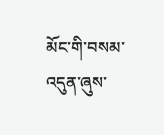མོང་གི་བསམ་འདུན་ཞུས་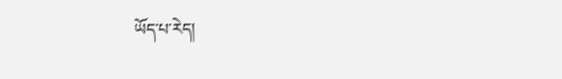ཡོད་པ་རེད།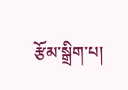རྩོམ་སྒྲིག་པ།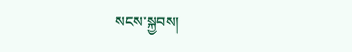སངས་སྐྱབས།